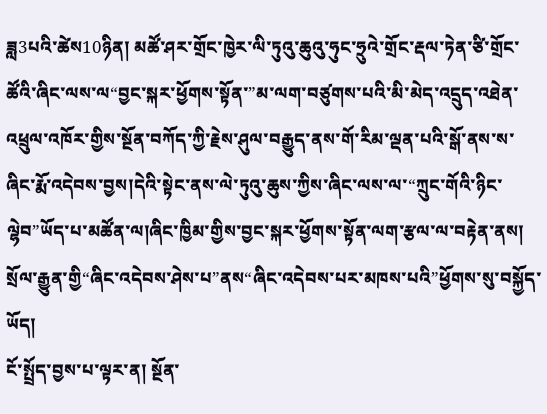ཟླ3པའི་ཚེས10ཉིན། མཚོ་ཤར་གྲོང་ཁྱེར་ལི་ཏུའུ་ཆུའུ་ཧུང་ཧྲུའེ་གྲོང་རྡལ་ཏེན་ཙི་གྲོང་ཚོའི་ཞིང་ལས་ལ“བྱང་སྐར་ཕྱོགས་སྟོན་”མ་ལག་བཙུགས་པའི་མི་མེད་འདྲུད་འཐེན་འཕྲུལ་འཁོར་གྱིས་སྔོན་བཀོད་ཀྱི་རྗེས་ཤུལ་བརྒྱུད་ནས་གོ་རིམ་ལྡན་པའི་སྒོ་ནས་ས་ཞིང་རྨོ་འདེབས་བྱས།དེའི་སྟེང་ནས་ལེ་ཏུའུ་ཆུས་ཀྱིས་ཞིང་ལས་ལ་“ཀྲུང་གོའི་ཉིང་ལྷེབ”ཡོད་པ་མཚོན་ལ།ཞིང་ཁྱིམ་གྱིས་བྱང་སྐར་ཕྱོགས་སྟོན་ལག་རྩལ་ལ་བརྟེན་ནས། སྲོལ་རྒྱུན་གྱི“ཞིང་འདེབས་ཤེས་པ”ནས“ཞིང་འདེབས་པར་མཁས་པའི”ཕྱོགས་སུ་བསྐྱོད་ཡོད།
ངོ་སྤྲོད་བྱས་པ་ལྟར་ན། སྔོན་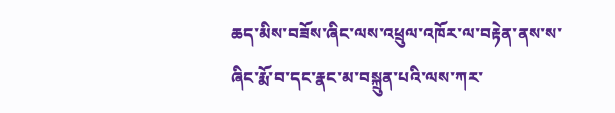ཆད་མིས་བཟོས་ཞིང་ལས་འཕྲུལ་འཁོར་ལ་བརྟེན་ནས་ས་ཞིང་རྨོ་བ་དང་རྣང་མ་བསྐྲུན་པའི་ལས་ཀར་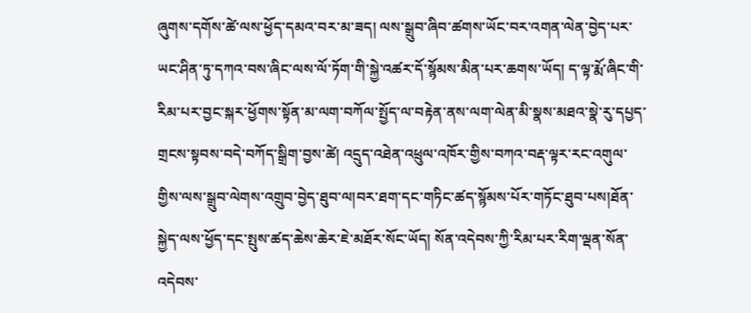ཞུགས་དགོས་ཚེ་ལས་ཕྱོད་དམའ་བར་མ་ཟད། ལས་སྒྲུབ་ཞིབ་ཚགས་ཡོང་བར་འགན་ལེན་བྱེད་པར་ཡང་ཤིན་ཏུ་དཀའ་བས་ཞིང་ལས་ལོ་ཏོག་གི་སྐྱེ་འཚར་དོ་སྙོམས་མིན་པར་ཆགས་ཡོད། ད་ལྟ་རྨོ་ཞིང་གི་རིམ་པར་བྱང་སྐར་ཕྱོགས་སྟོན་མ་ལག་བཀོལ་སྤྱོད་ལ་བརྟེན་ནས་ལག་ལེན་མི་སྣས་མཐའ་སྣེ་རུ་དཔྱད་གྲངས་སྟབས་བདེ་བཀོད་སྒྲིག་བྱས་ཚེ། འདྲུད་འཐེན་འཕྲུལ་འཁོར་གྱིས་བཀའ་བརྡ་ལྟར་རང་འགུལ་གྱིས་ལས་སྒྲུབ་ལེགས་འགྲུབ་བྱེད་ཐུབ་ལ།བར་ཐག་དང་གཏིང་ཚད་སྙོམས་པོར་གཏོང་ཐུབ་པས།ཐོན་སྐྱེད་ལས་ཕྱོད་དང་སྤུས་ཚད་ཆེས་ཆེར་ཇེ་མཐོར་སོང་ཡོད། སོན་འདེབས་ཀྱི་རིམ་པར་རིག་ལྡན་སོན་འདེབས་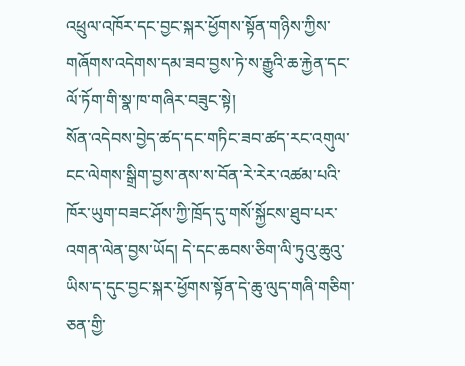འཕྲུལ་འཁོར་དང་བྱང་སྐར་ཕྱོགས་སྟོན་གཉིས་ཀྱིས་གཞོགས་འདེགས་དམ་ཟབ་བྱས་ཏེ་ས་རྒྱུའི་ཆ་རྐྱེན་དང་ལོ་ཏོག་གི་སྣ་ཁ་གཞིར་བཟུང་སྟེ།
སོན་འདེབས་བྱེད་ཚད་དང་གཏིང་ཟབ་ཚད་རང་འགུལ་ངང་ལེགས་སྒྲིག་བྱས་ནས་ས་བོན་རེ་རེར་འཚམ་པའི་ཁོར་ཡུག་བཟང་ཤོས་ཀྱི་ཁྲོད་དུ་གསོ་སྐྱོངས་ཐུབ་པར་འགན་ལེན་བྱས་ཡོད། དེ་དང་ཆབས་ཅིག་ལི་ཏུའུ་ཆུའུ་ཡིས་ད་དུང་བྱང་སྐར་ཕྱོགས་སྟོན་དེ་ཆུ་ལུད་གཞི་གཅིག་ཅན་གྱི་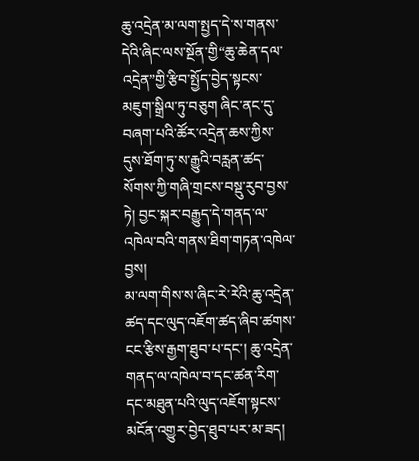ཆུ་འདྲེན་མ་ལག་སྤྱད་དེ་ས་གནས་དེའི་ཞིང་ལས་སྔོན་གྱི“ཆུ་ཆེན་དལ་འདྲེན”གྱི་རྩིབ་སྤྱོད་བྱེད་སྟངས་མཇུག་སྒྲིལ་ཏུ་བཅུག ཞིང་ནང་དུ་བཞག་པའི་ཚོར་འདྲེན་ཆས་ཀྱིས་དུས་ཐོག་ཏུ་ས་རྒྱུའི་བརླན་ཚད་སོགས་ཀྱི་གཞི་གྲངས་བསྡུ་རུབ་བྱས་ཏེ། བྱང་སྐར་བརྒྱུད་དེ་གནད་ལ་འཁེལ་བའི་གནས་ཐིག་གཏན་འཁེལ་བྱས།
མ་ལག་གིས་ས་ཞིང་རེ་རེའི་ཆུ་འདྲེན་ཚད་དང་ལུད་འཇོག་ཚད་ཞིབ་ཚགས་ངང་རྩིས་རྒྱག་ཐུབ་པ་དང་། ཆུ་འདྲེན་གནད་ལ་འཁེལ་བ་དང་ཚན་རིག་དང་མཐུན་པའི་ལུད་འཇོག་སྟངས་མངོན་འགྱུར་བྱེད་ཐུབ་པར་མ་ཟད།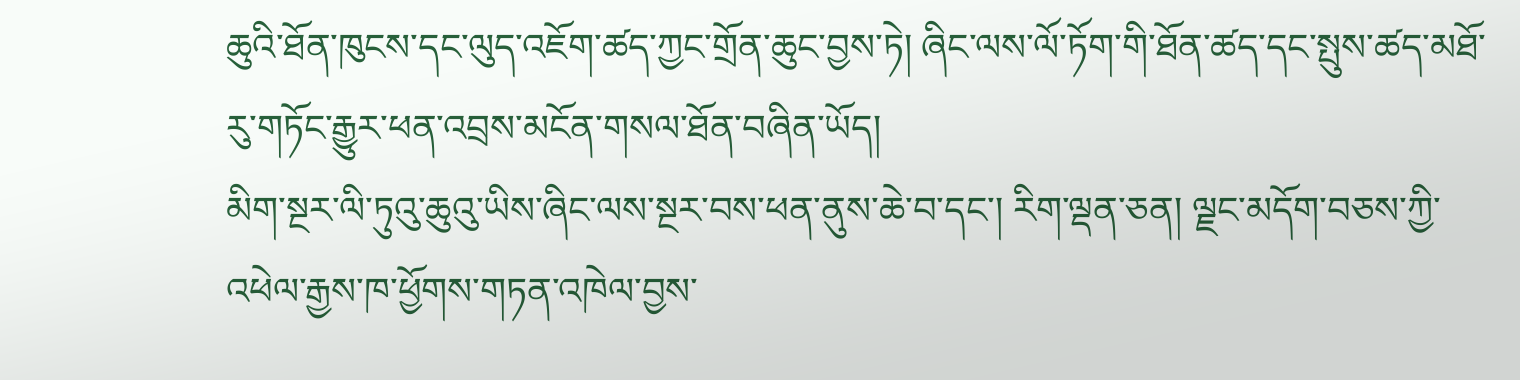ཆུའི་ཐོན་ཁུངས་དང་ལུད་འཇོག་ཚད་ཀྱང་གྲོན་ཆུང་བྱས་ཏེ། ཞིང་ལས་ལོ་ཏོག་གི་ཐོན་ཚད་དང་སྤུས་ཚད་མཐོ་རུ་གཏོང་རྒྱུར་ཕན་འབྲས་མངོན་གསལ་ཐོན་བཞིན་ཡོད།
མིག་སྔར་ལི་ཏུའུ་ཆུའུ་ཡིས་ཞིང་ལས་སྔར་བས་ཕན་ནུས་ཆེ་བ་དང་། རིག་ལྡན་ཅན། ལྗང་མདོག་བཅས་ཀྱི་འཕེལ་རྒྱས་ཁ་ཕྱོགས་གཏན་འཁེལ་བྱས་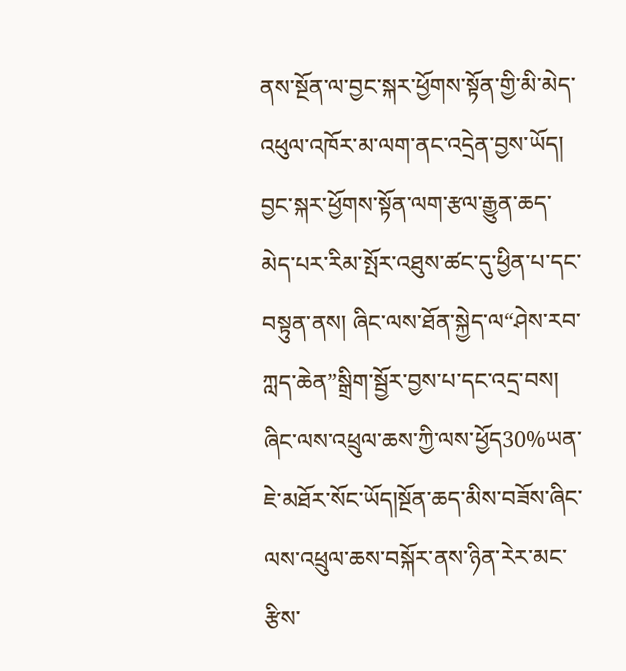ནས་སྔོན་ལ་བྱང་སྐར་ཕྱོགས་སྟོན་གྱི་མི་མེད་འཕུལ་འཁོར་མ་ལག་ནང་འདྲེན་བྱས་ཡོད།
བྱང་སྐར་ཕྱོགས་སྟོན་ལག་རྩལ་རྒྱུན་ཆད་མེད་པར་རིམ་སྤོར་འཐུས་ཚང་དུ་ཕྱིན་པ་དང་བསྟུན་ནས། ཞིང་ལས་ཐོན་སྐྱེད་ལ“ཤེས་རབ་ཀླད་ཆེན”སྒྲིག་སྦྱོར་བྱས་པ་དང་འདྲ་བས། ཞིང་ལས་འཕྲུལ་ཆས་ཀྱི་ལས་ཕྱོད30%ཡན་ཇེ་མཐོར་སོང་ཡོད།སྔོན་ཆད་མིས་བཟོས་ཞིང་ལས་འཕྲུལ་ཆས་བསྐོར་ནས་ཉིན་རེར་མང་རྩིས་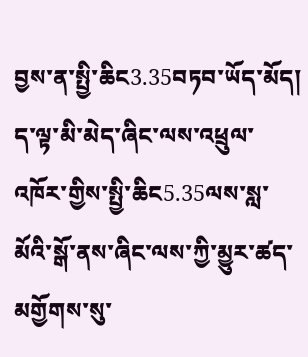བྱས་ན་སྤྱི་ཆིང3.35བཏབ་ཡོད་མོད། ད་ལྟ་མི་མེད་ཞིང་ལས་འཕྲུལ་འཁོར་གྱིས་སྤྱི་ཆིང5.35ལས་སླ་མོའི་སྒོ་ནས་ཞིང་ལས་ཀྱི་མྱུར་ཚད་མགྱོགས་སུ་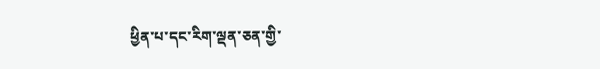ཕྱིན་པ་དང་རིག་ལྡན་ཅན་གྱི་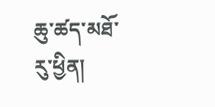ཆུ་ཚད་མཐོ་རུ་ཕྱིན།